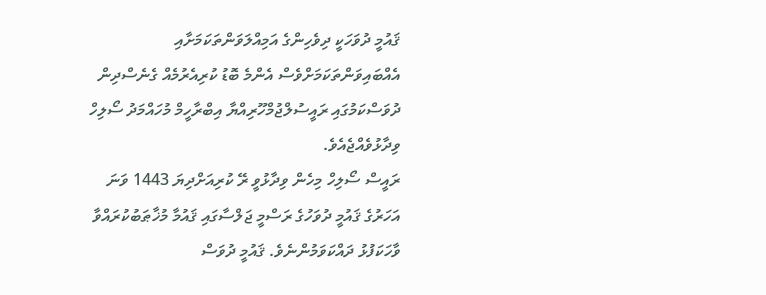ޤައުމީ ދުވަހަކީ ދިވެހިންގެ އަމިއްލަވަންތަކަމަށާއި އެއްބައިވަންތަކަމަށްވެސް އެންމެ ބޮޑު ކުރިއެރުމެއް ގެނެސްދިން ދުވަސްކަމުގައި ރައީސުލްޖުމްހޫރިއްޔާ އިބްރާހީމް މުހައްމަދު ސޯލިހް ވިދާޅުވެއްޖެއެވެ.
ރައީސް ސޯލިހް މިހެން ވިދާޅުވީ ރޭ ކުރިއަށްދިޔަ 1443 ވަނަ އަހަރުގެ ޤައުމީ ދުވަހުގެ ރަސްމީ ޖަލްސާގައި ޤައުމާ މުޚާޠަބުކުރައްވާ ވާހަކަފުޅު ދައްކަވަމުންނެވެ. ޤައުމީ ދުވަސް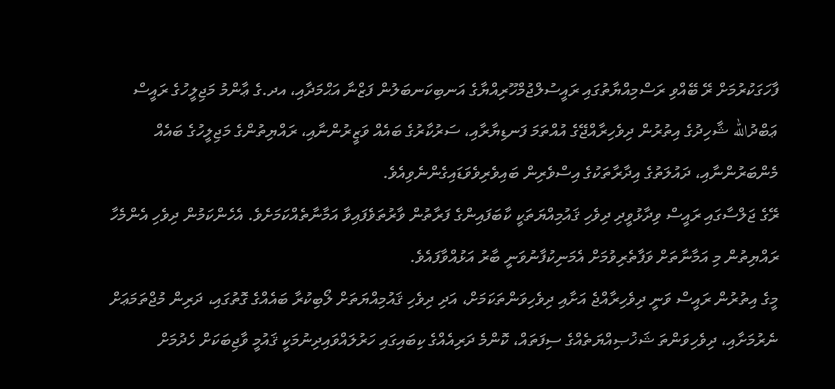ފާހަގަކުރުމަށް ރޭ ބޭއްވި ރަސްމިއްޔާތުގައި ރައީސުލްޖުމްހޫރިއްޔާގެ އަނބިކަނބަލުން ފަޒްނާ އަޙްމަދާއި، އދ.ގެ ޢާންމު މަޖިލީހުގެ ރައީސް ޢަބްދުالله ޝާހިދުގެ އިތުރުން ދިވެހިރާއްޖޭގެ އުއްތަމަ ފަނޑިޔާރާއި، ސަރުކާރުގެ ބައެއް ވަޒީރުންނާއި، ރައްޔިތުންގެ މަޖިލީހުގެ ބައެއް މެންބަރުންނާއި، ދައުލަތުގެ އިދާރާތަކުގެ އިސްވެރިން ބައިވެރިވެވަޑައިގެންނެވިއެވެ.
ރޭގެ ޖަލްސާގައި ރައީސް ވިދާޅުވީދި ދިވެހި ޤައުމިއްޔަތަކީ ކާބަފައިންގެ ފަރާތުން ވާރުތަވެފައިވާ އަމާނާތެއްކަމަށެވެ. އެހެންކަމުން ދިވެހި އެންމެހާ ރައްޔިތުން މި އަމާނާތަށް ވަފާތެރިވުމަށް އެމަނިކުފާނުވަނީ ބާރު އަޅުއްވާފައެވެ.
މީގެ އިތުރުން ރައީސް ވަނީ ދިވެހިރާއްޖެ އަށާއި ދިވެހިވަންތަކަމަށް، އަދި ދިވެހި ޤައުމިއްޔަތަށް ލޯބިކުރާ ބައެއްގެ ގޮތުގައި، ދަރިން މުޖްތަމަޢަށް ނެރުމަށާއި، ދިވެހިވަންތަ ޝަޚުޞިއްޔަތެއްގެ ސިފަތައް، ކޮންމެ ދަރިއެއްގެ ކިބައިގައި ހަރުލައްވައިދިނުމަކީ ޤައުމީ ވާޖިބަކަށް ހެދުމަށް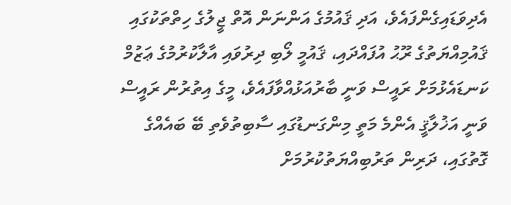އެދިވަޑައިގެންފައެވެ، އަދި ޤައުމުގެ އަންނަން އޮތް ޖީލުގެ ހިތްތަކުގައި ޤައުމިއްޔަތުގެ ރޫޙު އުފައްދައި، ޤައުމީ ލޯބި ދިރުވައި އާލާކުރުމުގެ ޢަޒުމް ކަނޑައެޅުމަށް ރައީސް ވަނީ ބާރުއަޅުއްވާފައެވެ، މީގެ އިތުރުން ރައީސް ވަނީ އަޚުލާޤީ އެންމެ މަތީ މިންގަނޑުގައި ސާބިތުވެތި ބޭ ބައެއްގެ ގޮތުގައި، ދަރިން ތަރުބިއްޔަތުކުރުމަށް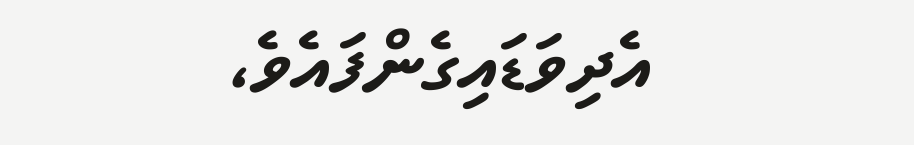އެދިވަޑައިގެންފައެވެ،